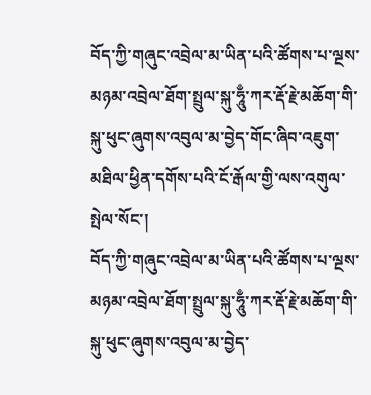བོད་ཀྱི་གཞུང་འབྲེལ་མ་ཡིན་པའི་ཚོགས་པ་ལྔས་མཉམ་འབྲེལ་ཐོག་སྤྲུལ་སྐུ་ཧཱུྃ་ཀར་རྡོ་རྗེ་མཆོག་གི་སྐུ་ཕུང་ཞུགས་འབུལ་མ་བྱེད་གོང་ཞིབ་འཇུག་མཐིལ་ཕྱིན་དགོས་པའི་ངོ་རྒོལ་གྱི་ལས་འགུལ་སྤེལ་སོང་།
བོད་ཀྱི་གཞུང་འབྲེལ་མ་ཡིན་པའི་ཚོགས་པ་ལྔས་མཉམ་འབྲེལ་ཐོག་སྤྲུལ་སྐུ་ཧཱུྃ་ཀར་རྡོ་རྗེ་མཆོག་གི་སྐུ་ཕུང་ཞུགས་འབུལ་མ་བྱེད་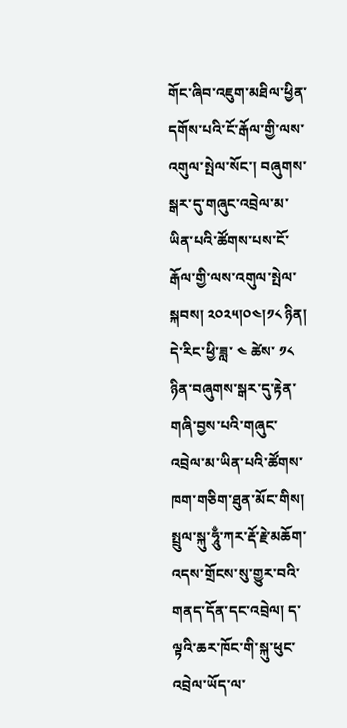གོང་ཞིབ་འཇུག་མཐིལ་ཕྱིན་དགོས་པའི་ངོ་རྒོལ་གྱི་ལས་འགུལ་སྤེལ་སོང་། བཞུགས་སྒར་དུ་གཞུང་འབྲེལ་མ་ཡིན་པའི་ཚོགས་པས་ངོ་རྒོལ་གྱི་ལས་འགུལ་སྤེལ་སྐབས། ༢༠༢༥།༠༤།༡༨ ཉིན།
དེ་རིང་ཕྱི་ཟླ་ ༤ ཚེས་ ༡༨ ཉིན་བཞུགས་སྒར་དུ་རྟེན་གཞི་བྱས་པའི་གཞུང་འབྲེལ་མ་ཡིན་པའི་ཚོགས་ཁག་གཅིག་ཐུན་མོང་གིས། སྤྲུལ་སྐུ་ཧཱུྃ་ཀར་རྡོ་རྗེ་མཆོག་འདས་གྲོངས་སུ་གྱུར་བའི་གནད་དོན་དང་འབྲེལ། ད་ལྟའི་ཆར་ཁོང་གི་སྐུ་ཕུང་འབྲེལ་ཡོད་ལ་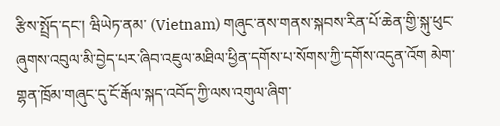རྩིས་སྤྲོད་དང་། ཝིཡེཏ་ནམ་ (Vietnam) གཞུང་ནས་གནས་སྐབས་རིན་པོ་ཆེན་གྱི་སྐུ་ཕུང་ཞུགས་འབུལ་མི་བྱེད་པར་ཞིབ་འཇུལ་མཐིལ་ཕྱིན་དགོས་པ་སོགས་ཀྱི་དགོས་འདུན་འོག མེག་གྷན་ཁྲོམ་གཞུང་དུ་ངོ་རྒོལ་སྐད་འབོད་ཀྱི་ལས་འགུལ་ཞིག་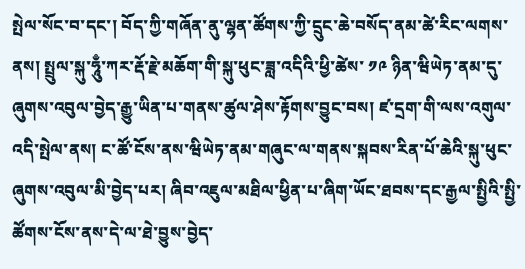སྤེལ་སོང་བ་དང་། བོད་ཀྱི་གཞོན་ནུ་ལྷན་ཚོགས་ཀྱི་དྲུང་ཆེ་བསོད་ནམ་ཚེ་རིང་ལགས་ནས། སྤྲུལ་སྐུ་ཧཱུྃ་ཀར་རྡོ་རྗེ་མཆོག་གི་སྐུ་ཕུང་ཟླ་འདིའི་ཕྱི་ཚེས་ ༡༩ ཉིན་ཝིཡེཏ་ནམ་དུ་ཞུགས་འབུལ་བྱེད་རྒྱུ་ཡིན་པ་གནས་ཚུལ་ཤེས་རྟོགས་བྱུང་བས། ཛ་དྲག་གི་ལས་འགུལ་འདི་སྤེལ་ནས། ང་ཚོ་ངོས་ནས་ཝིཡེཏ་ནམ་གཞུང་ལ་གནས་སྐབས་རིན་པོ་ཆེའི་སྐུ་ཕུང་ཞུགས་འབུལ་མི་བྱེད་པར། ཞིབ་འཇུལ་མཐིལ་ཕྱིན་པ་ཞིག་ཡོང་ཐབས་དང་རྒྱལ་སྤྱིའི་སྤྱི་ཚོགས་ངོས་ནས་དེ་ལ་ཐེ་བྱུས་བྱེད་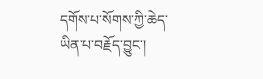དགོས་པ་སོགས་ཀྱི་ཆེད་ཡིན་པ་བརྗོད་བྱུང་།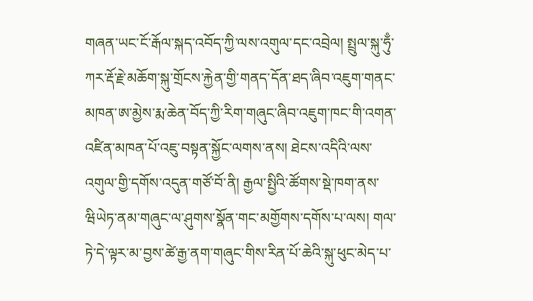གཞན་ཡང་ངོ་རྒོལ་སྐད་འབོད་ཀྱི་ལས་འགུལ་དང་འབྲེལ། སྤྲུལ་སྐུ་ཧུྃ་ཀར་རྡོ་རྗེ་མཆོག་སྐུ་གྲོངས་རྐྱེན་གྱི་གནད་དོན་ཐད་ཞིབ་འཇུག་གནང་མཁན་ཨ་མྱེས་རྨ་ཆེན་བོད་ཀྱི་རིག་གཞུང་ཞིབ་འཇུག་ཁང་གི་འགན་འཛིན་མཁན་པོ་འཇུ་བསྟན་སྐྱོང་ལགས་ནས། ཐེངས་འདིའི་ལས་འགུལ་གྱི་དགོས་འདུན་གཙོ་བོ་ནི། རྒྱལ་སྤྱིའི་ཚོགས་སྡེ་ཁག་ནས་ཝིཡེཏ་ནམ་གཞུང་ལ་ཤུགས་སྣོན་གང་མགྱོགས་དགོས་པ་ལས། གལ་ཏེ་དེ་ལྟར་མ་བྱས་ཚེ་རྒྱ་ནག་གཞུང་གིས་རིན་པོ་ཆེའི་སྐུ་ཕུང་མེད་པ་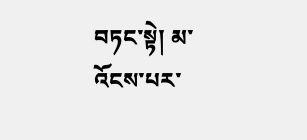བཏང་སྟེ། མ་འོངས་པར་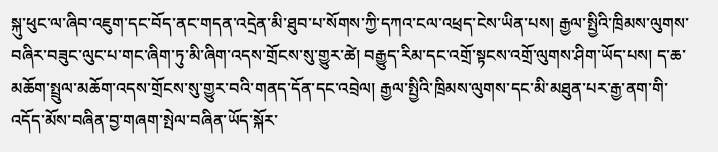སྐུ་ཕུང་ལ་ཞིབ་འཇུག་དང་བོད་ནང་གདན་འདྲེན་མི་ཐུབ་པ་སོགས་ཀྱི་དཀའ་ངལ་འཕྲད་ངེས་ཡིན་པས། རྒྱལ་སྤྱིའི་ཁྲིམས་ལུགས་བཞིར་བཟུང་ལུང་པ་གང་ཞིག་ཏུ་མི་ཞིག་འདས་གྲོངས་སུ་གྱུར་ཚེ། བརྒྱུད་རིམ་དང་འགྲོ་སྟངས་འགྲོ་ལུགས་ཤིག་ཡོད་པས། ད་ཆ་མཆོག་སྤྲུལ་མཆོག་འདས་གྲོངས་སུ་གྱུར་བའི་གནད་དོན་དང་འབྲེལ། རྒྱལ་སྤྱིའི་ཁྲིམས་ལུགས་དང་མི་མཐུན་པར་རྒྱ་ནག་གི་འདོད་མོས་བཞིན་བྱ་གཞག་སྤེལ་བཞིན་ཡོད་སྐོར་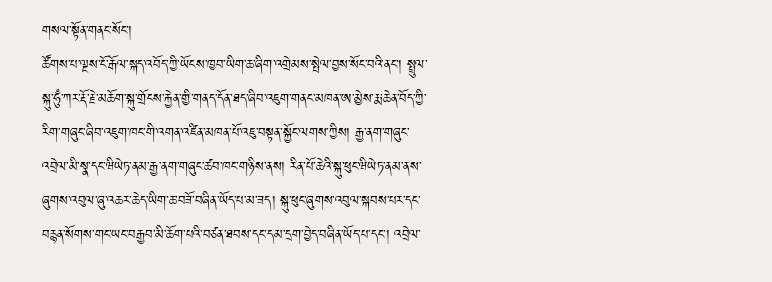གསལ་སྟོན་གནང་སོང་།
ཚོགས་པ་ལྔས་ངོ་རྒོལ་སྐད་འབོད་ཀྱི་ཡོངས་ཁྱབ་ཡིག་ཆ་ཞིག་འགྲེམས་སྤེལ་བྱས་སོང་བའི་ནང་། སྤྲུལ་སྐུ་ཧུྃ་ཀར་རྡོ་རྗེ་མཆོག་སྐུ་གྲོངས་རྐྱེན་གྱི་གནད་དོན་ཐད་ཞིབ་འཇུག་གནང་མཁན་ཨ་མྱེས་རྨ་ཆེན་བོད་ཀྱི་རིག་གཞུང་ཞིབ་འཇུག་ཁང་གི་འགན་འཛིན་མཁན་པོ་འཇུ་བསྟན་སྐྱོང་ལགས་ཀྱིས། རྒྱ་ནག་གཞུང་འབྲེལ་མི་སྣ་དང་ཝིཡེཏ་ནམ་རྒྱ་ནག་གཞུང་ཚབ་ཁང་གཉིས་ནས། རིན་པོ་ཆེའི་སྐུ་ཕུང་ཝིཡེཏ་ནམ་ནས་ཞུགས་འབུལ་ཞུ་འཆར་ཆེད་ཡིག་ཆ་བཟོ་བཞིན་ཡོད་པ་མ་ཟད། སྐུ་ཕུང་ཞུགས་འབུལ་སྐབས་པར་དང་བརྙན་སོགས་གང་ཡང་བརྒྱབ་མི་ཆོག་པའི་བཙན་ཐབས་དང་དམ་དྲག་བྱེད་བཞིན་ཡོད་པ་དང་། འབྲེལ་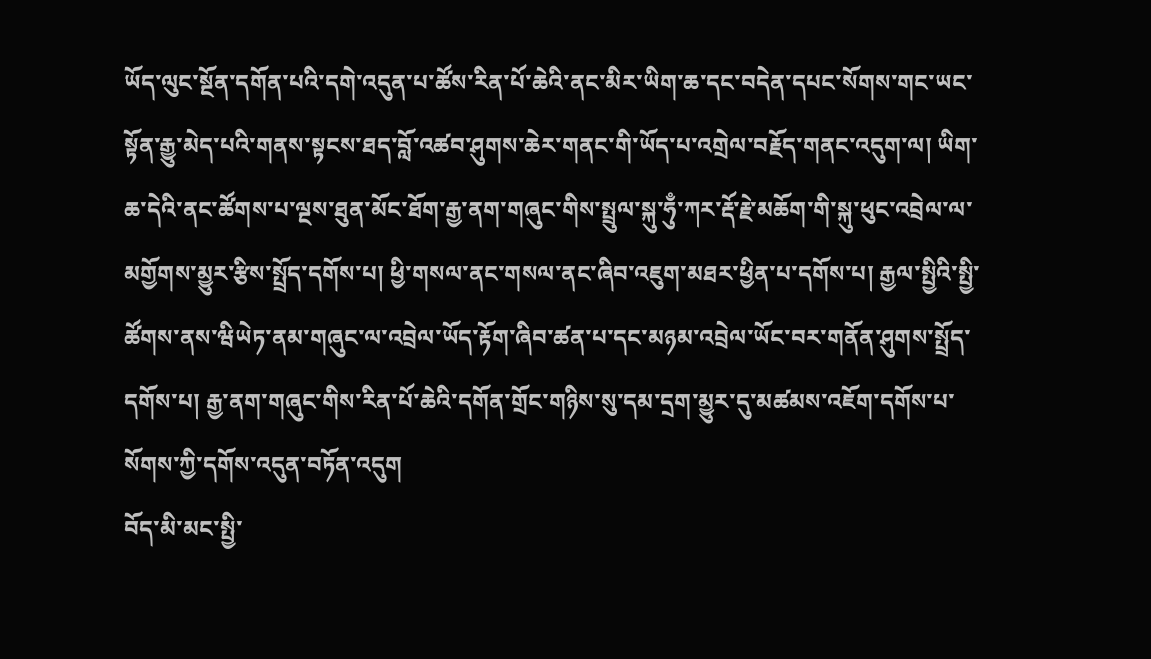ཡོད་ལུང་སྔོན་དགོན་པའི་དགེ་འདུན་པ་ཚོས་རིན་པོ་ཆེའི་ནང་མིར་ཡིག་ཆ་དང་བདེན་དཔང་སོགས་གང་ཡང་སྟོན་རྒྱུ་མེད་པའི་གནས་སྟངས་ཐད་བློ་འཚབ་ཤུགས་ཆེར་གནང་གི་ཡོད་པ་འགྲེལ་བརྗོད་གནང་འདུག་ལ། ཡིག་ཆ་དེའི་ནང་ཚོགས་པ་ལྔས་ཐུན་མོང་ཐོག་རྒྱ་ནག་གཞུང་གིས་སྤྲུལ་སྐུ་ཧུྃ་ཀར་རྡོ་རྗེ་མཆོག་གི་སྐུ་ཕུང་འབྲེལ་ལ་མགྱོགས་མྱུར་རྩིས་སྤྲོད་དགོས་པ། ཕྱི་གསལ་ནང་གསལ་ནང་ཞིབ་འཇུག་མཐར་ཕྱིན་པ་དགོས་པ། རྒྱལ་སྤྱིའི་སྤྱི་ཚོགས་ནས་ཝིཡེཏ་ནམ་གཞུང་ལ་འབྲེལ་ཡོད་རྟོག་ཞིབ་ཚན་པ་དང་མཉམ་འབྲེལ་ཡོང་བར་གནོན་ཤུགས་སྤྲོད་དགོས་པ། རྒྱ་ནག་གཞུང་གིས་རིན་པོ་ཆེའི་དགོན་གྲོང་གཉིས་སུ་དམ་དྲག་མྱུར་དུ་མཚམས་འཇོག་དགོས་པ་སོགས་ཀྱི་དགོས་འདུན་བཏོན་འདུག
བོད་མི་མང་སྤྱི་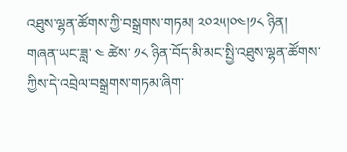འཐུས་ལྷན་ཚོགས་ཀྱི་བསྒྲགས་གཏམ། ༢༠༢༥།༠༤།༡༨ ཉིན།
གཞན་ཡང་ཟླ་ ༤ ཚེས་ ༡༨ ཉིན་བོད་མི་མང་སྤྱི་འཐུས་ལྷན་ཚོགས་ཀྱིས་དེ་འབྲེལ་བསྒྲགས་གཏམ་ཞིག་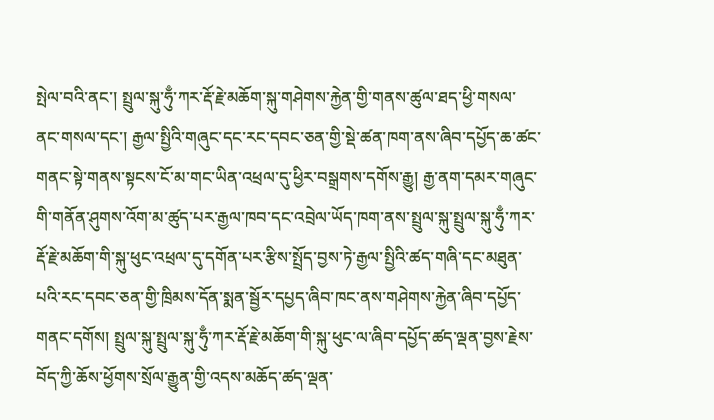སྤེལ་བའི་ནང་། སྤྲུལ་སྐུ་ཧུྃ་ཀར་རྡོ་རྗེ་མཆོག་སྐུ་གཤེགས་རྐྱེན་གྱི་གནས་ཚུལ་ཐད་ཕྱི་གསལ་ནང་གསལ་དང་། རྒྱལ་སྤྱིའི་གཞུང་དང་རང་དབང་ཅན་གྱི་སྡེ་ཚན་ཁག་ནས་ཞིབ་དཔྱོད་ཆ་ཚང་གནང་སྟེ་གནས་སྟངས་ངོ་མ་གང་ཡིན་འཕྲལ་དུ་ཕྱིར་བསྒྲགས་དགོས་རྒྱུ། རྒྱ་ནག་དམར་གཞུང་གི་གནོན་ཤུགས་འོག་མ་ཚུད་པར་རྒྱལ་ཁབ་དང་འབྲེལ་ཡོད་ཁག་ནས་སྤྲུལ་སྐུ་སྤྲུལ་སྐུ་ཧུྃ་ཀར་རྡོ་རྗེ་མཆོག་གི་སྐུ་ཕུང་འཕྲལ་དུ་དགོན་པར་རྩིས་སྤྲོད་བྱས་ཏེ་རྒྱལ་སྤྱིའི་ཚད་གཞི་དང་མཐུན་པའི་རང་དབང་ཅན་གྱི་ཁྲིམས་དོན་སྨན་སྦྱོར་དཔྱད་ཞིབ་ཁང་ནས་གཤེགས་རྐྱེན་ཞིབ་དཔྱོད་གནང་དགོས། སྤྲུལ་སྐུ་སྤྲུལ་སྐུ་ཧུྃ་ཀར་རྡོ་རྗེ་མཆོག་གི་སྐུ་ཕུང་ལ་ཞིབ་དཔྱོད་ཚད་ལྡན་བྱས་རྗེས་བོད་ཀྱི་ཆོས་ཕྱོགས་སྲོལ་རྒྱུན་གྱི་འདས་མཆོད་ཚད་ལྡན་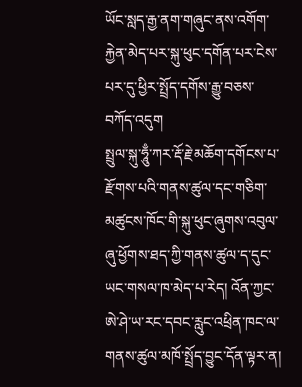ཡོང་སླད་རྒྱ་ནག་གཞུང་ནས་འགོག་རྐྱེན་མེད་པར་སྐུ་ཕུང་དགོན་པར་ངེས་པར་དུ་ཕྱིར་སྤྲོད་དགོས་རྒྱུ་བཅས་བཀོད་འདུག
སྤྲུལ་སྐུ་ཧཱུྃ་ཀར་རྡོ་རྗེ་མཆོག་དགོངས་པ་རྫོགས་པའི་གནས་ཚུལ་དང་གཅིག་མཚུངས་ཁོང་གི་སྐུ་ཕུང་ཞུགས་འབུལ་ཞུ་ཕྱོགས་ཐད་ཀྱི་གནས་ཚུལ་ད་དུང་ཡང་གསལ་ཁ་མེད་པ་རེད། འོན་ཀྱང་ཨེ་ཤེ་ཡ་རང་དབང་རླུང་འཕྲིན་ཁང་ལ་གནས་ཚུལ་མཁོ་སྤྲོད་བྱུང་དོན་ལྟར་ན།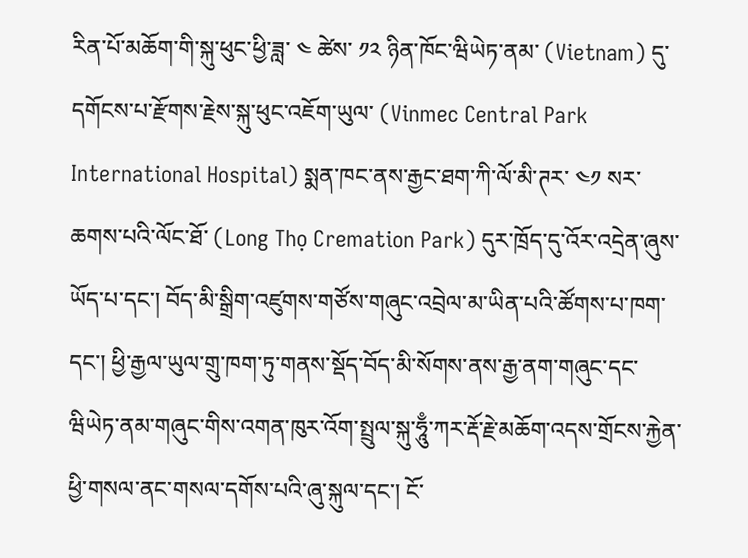རིན་པོ་མཆོག་གི་སྐུ་ཕུང་ཕྱི་ཟླ་ ༤ ཚེས་ ༡༢ ཉིན་ཁོང་ཝིཡེཏ་ནམ་ (Vietnam) དུ་དགོངས་པ་རྫོགས་རྗེས་སྐུ་ཕུང་འཇོག་ཡུལ་ (Vinmec Central Park International Hospital) སྨན་ཁང་ནས་རྒྱང་ཐག་ཀི་ལོ་མི་ཊར་ ༤༡ སར་ཆགས་པའི་ལོང་ཐོ་ (Long Thọ Cremation Park) དུར་ཁྲོད་དུ་འོར་འདྲེན་ཞུས་ཡོད་པ་དང་། བོད་མི་སྒྲིག་འཛུགས་གཙོས་གཞུང་འབྲེལ་མ་ཡིན་པའི་ཚོགས་པ་ཁག་དང་། ཕྱི་རྒྱལ་ཡུལ་གྲུ་ཁག་ཏུ་གནས་སྡོད་བོད་མི་སོགས་ནས་རྒྱ་ནག་གཞུང་དང་ཝིཡེཏ་ནམ་གཞུང་གིས་འགན་ཁུར་འོག་སྤྲུལ་སྐུ་ཧཱུྃ་ཀར་རྡོ་རྗེ་མཆོག་འདས་གྲོངས་རྐྱེན་ཕྱི་གསལ་ནང་གསལ་དགོས་པའི་ཞུ་སྐུལ་དང་། ངོ་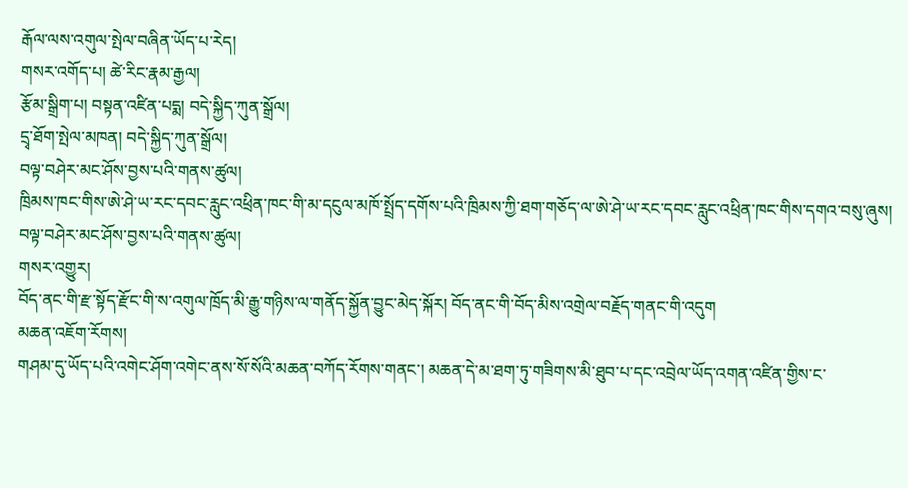རྒོལ་ལས་འགུལ་སྤེལ་བཞིན་ཡོད་པ་རེད།
གསར་འགོད་པ། ཚེ་རིང་རྣམ་རྒྱལ།
རྩོམ་སྒྲིག་པ། བསྟན་འཛིན་པདྨ། བདེ་སྐྱིད་ཀུན་སྒྲོལ།
དྲྭ་ཐོག་སྤེལ་མཁན། བདེ་སྐྱིད་ཀུན་སྒྲོལ།
བལྟ་བཤེར་མང་ཤོས་བྱས་པའི་གནས་ཚུལ།
ཁྲིམས་ཁང་གིས་ཨེ་ཤེ་ཡ་རང་དབང་རླུང་འཕྲིན་ཁང་གི་མ་དངུལ་མཁོ་སྤྲོད་དགོས་པའི་ཁྲིམས་ཀྱི་ཐག་གཅོད་ལ་ཨེ་ཤེ་ཡ་རང་དབང་རླུང་འཕྲིན་ཁང་གིས་དགའ་བསུ་ཞུས།
བལྟ་བཤེར་མང་ཤོས་བྱས་པའི་གནས་ཚུལ།
གསར་འགྱུར།
བོད་ནང་གི་རྫ་སྟོད་རྫོང་གི་ས་འགུལ་ཁྲོད་མི་རྒྱུ་གཉིས་ལ་གནོད་སྐྱོན་བྱུང་མེད་སྐོར། བོད་ནང་གི་བོད་མིས་འགྲེལ་བརྗོད་གནང་གི་འདུག
མཆན་འཇོག་རོགས།
གཤམ་དུ་ཡོད་པའི་འགེང་ཤོག་འགེང་ནས་སོ་སོའི་མཆན་བཀོད་རོགས་གནང་། མཆན་དེ་མ་ཐག་ཏུ་གཟིགས་མི་ཐུབ་པ་དང་འབྲེལ་ཡོད་འགན་འཛིན་གྱིས་ང་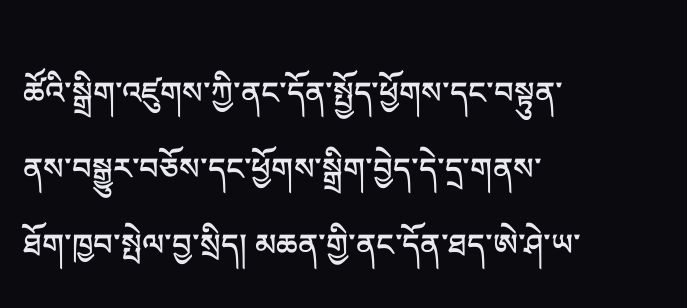ཚོའི་སྒྲིག་འཛུགས་ཀྱི་ནང་དོན་སྤྱོད་ཕྱོགས་དང་བསྟུན་ནས་བསྒྱུར་བཅོས་དང་ཕྱོགས་སྒྲིག་བྱེད་དེ་དྲ་གནས་ཐོག་ཁྱབ་སྤེལ་བྱ་སྲིད། མཆན་གྱི་ནང་དོན་ཐད་ཨེ་ཤེ་ཡ་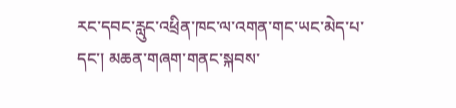རང་དབང་རླུང་འཕྲིན་ཁང་ལ་འགན་གང་ཡང་མེད་པ་དང་། མཆན་གཞག་གནང་སྐབས་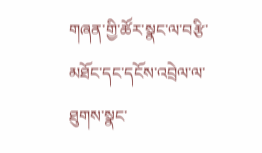གཞན་གྱི་ཚོར་སྣང་ལ་བརྩི་མཐོང་དང་དངོས་འབྲེལ་ལ་ཐུགས་སྣང་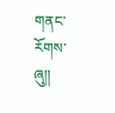གནང་རོགས་ཞུ༎